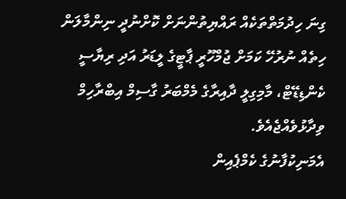ގިނަ ހިދުމަތްތަކެއް ރައްޔިތުންނަށް ކޮށްނުދީ ނިންމާލަން ހިތެއް ނުރުހޭ ކަމަށް ޖުމްހޫރީ ޕާޓީގެ ލީޑަރު އަދި ރިޔާސީ ކެންޑިޑޭޓް، މާމިގިލީ ދާއިރާގެ މެމްބަރު ގާސިމް އިބްރާހިމް ވިދާޅުވެއްޖެއެވެ.
އެމަނިކުފާނުގެ ކެމްޕެއިން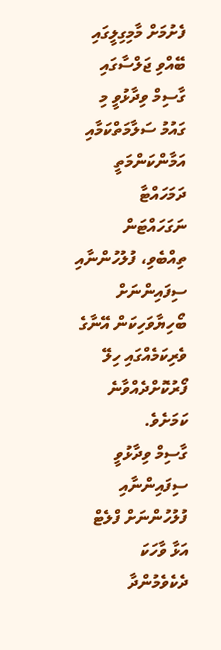ފެށުމަށް މާމިގިލީގައި ބޭއްވި ޖަލްސާގައި ގާސިމް ވިދާޅުވީ މި ގައުމު ސަލާމަތްކަމާއި އަމާންކަންމަތީ ދަމަހައްޓާ ނަގަހައްޓަން ތިއްބެވި، ފުލުހުންނާއި ސިފައިންނަށް ބޯހިޔާވަހިކަން އޭނާގެ ވެރިކަމެއްގައި ހިލޭ ފޯރުކޮށްދެއްވާނެ ކަމަށެވެ.
ގާސިމް ވިދާޅުވީ ސިފައިންނާއި ފުލުހުންނަށް ފްލެޓް އަޅާ ވާހަކަ ދެކެވެމުންދާ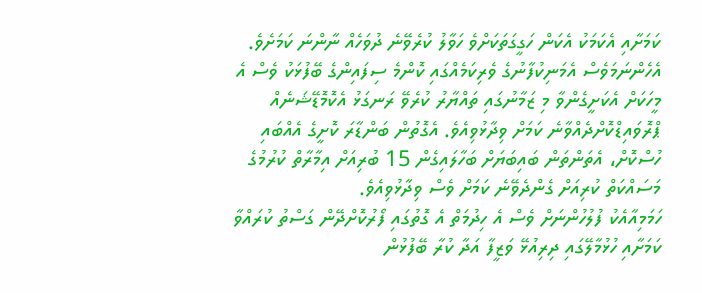ކަމަށާއި އެކަމަކު އެކަން ހަގީގަތަކަށްވެ ހަވާލު ކުރެވޭނެ ދުވަހެއް ނާންނަ ކަމަށެވެ.
އެހެންނަމަވެސް އެމަނިކުފާނުގެ ވެރިކަމެއްގައި ކޮންމެ ސިފައިންގެ ބޭފުޅަކު ވެސް އެ މީހަކަށް އެކަށީގެންވާ މި ޒަމާނުގައި ތައްޔާރު ކުރެވޭ ރަނގަޅު އެކޮމޮޑޭޝަނެއް ޕްރޮވައިޑްކޮށްދެއްވާނެ ކަމަށް ވިދާޅުވިއެވެ. އެގޮތުން ބަންޑާރަ ކޮށީގެ އެއްބައި ހުސްކޮށް، އެތަންތަން ބައިބަޔަށް ބަހާލައިގެން 15 ބުރިއަށް އިމާރާތް ކުރުމުގެ މަސައްކަތް ކުރިއަށް ގެންދެވޭނެ ކަމަށް ވެސް ވިދާޅުވިއެވެ.
ހަމަމިއާއެކު ފުލުހުންނަށް ވެސް އެ ހިދުމަތް އެ ގޮތުގައި ފޯރުކޮށްދޭން ގަސްތު ކުރައްވާ ކަމަށާއި ހުޅުމާލޭގައި ދިރިއުޅޭ ވަޒީފާ އަދާ ކުރާ ބޭފުޅުން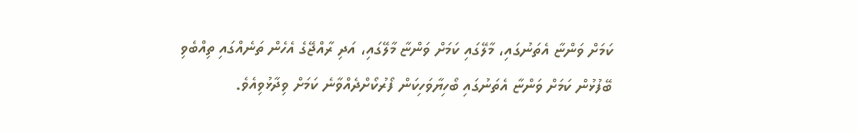ކަމަށް ވަންޏާ އެތަނުގައި، މާލޭގައި ކަމަށް ވަންޏާ މާލޭގައި، އަދި ރާއްޖޭގެ އެހެން ތަނެއްގައި ތިއްބެވި ބޭފުޅުން ކަމަށް ވަންޏާ އެތަނުގައި ބޯހިޔާވަހިކަން ފޯރުކޯށްދެއްވާނެ ކަމަށް ވިދާޅުވިއެވެ.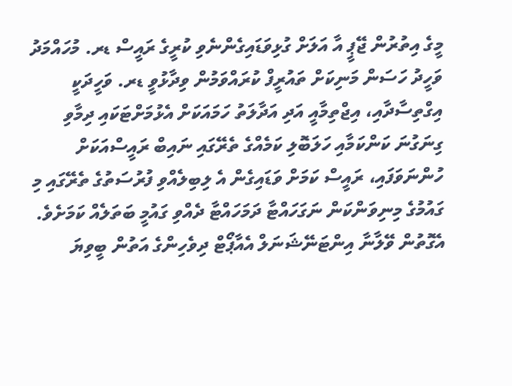މީގެ އިތުރުން ޖޭޕީ އާ އަލަށް ގުޅިވަޑައިގެންނެވި ކުރީގެ ރައީސް ޑރ. މުހައްމަދު ވަހީދު ހަސަން މަނިކަށް ތައުރީފް ކުރައްވަމުން ވިދާޅުވީ ޑރ. ވަހީދަކީ އިގްތިސާދާއި، އިޖްތިމާއީ އަދި އަދާލަތު ހަމައަކަށް އެޅުމަށްޓަކައި ދިމާވި ގިނަގުނަ ކަންކަމާއި ހަލަބޮލި ކަމެއްގެ ތެރޭގައި ނައިބް ރައީސްއަކަށް ހުންނަވަފައި، ރައީސް ކަމަށް ވަޑައިގެން އެ ލިބިލެއްވި ފުރުސަތުގެ ތެރޭގައި މި ގައުމުގެ މިނިވަންކަން ނަގަހައްޓާ ދަމަހައްޓާ ދެއްވި ގައުމީ ބަތަލެއް ކަމަށެވެ.
އެގޮތުން ވޭލާނާ އިންޓަނޭޝަނަލް އެއާޕޯޓް ދިވެހިންގެ އަތުން ބީވިޔަ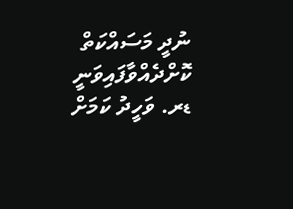ނުދީ މަސައްކަތް ކޮށްދެއްވާފައިވަނީ ޑރ. ވަހީދު ކަމަށް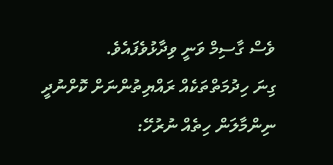ވެސް ގާސިމް ވަނީ ވިދާޅުވެފައެވެ.
ގިނަ ހިދުމަތްތަކެއް ރައްޔިތުންނަށް ކޮށްނުދީ ނިންމާލަން ހިތެއް ނުރުހޭ: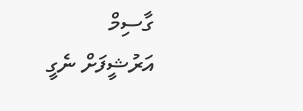ގާސިމް
އަރުޝީފަށް ނެގީ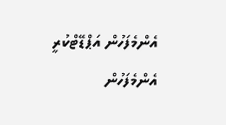އެންމެފަހުން އަޕްޑޭޓްކުރީ
އެންމެފަހުން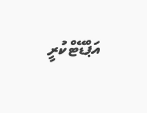އަޕްޑޭޓްކުރީ